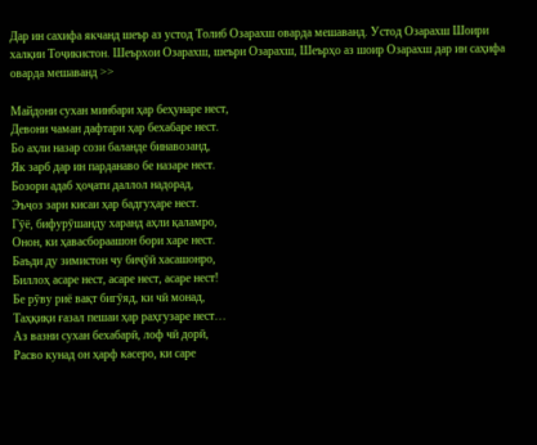Дар ин сахифа якчанд шеър аз устод Толиб Озарахш оварда мешаванд. Устод Озарахш Шоири халқии Тоҷикистон. Шеърхои Озарахш, шеъри Озарахш, Шеърҳо аз шоир Озарахш дар ин саҳифа оварда мешаванд >>

Майдони сухан минбари ҳар беҳунаре нест,
Девони чаман дафтари ҳар бехабаре нест.
Бо аҳли назар сози баланде бинавозанд,
Як зарб дар ин парданаво бе назаре нест.
Бозори адаб ҳоҷати даллол надорад,
Эъҷоз зари кисаи ҳар бадгуҳаре нест.
Гӯё, бифурӯшанду харанд аҳли қаламро,
Онон, ки ҳавасбораашон бори харе нест.
Баъди ду зимистон чу биҷӯӣ хасашонро,
Биллоҳ асаре нест, асаре нест, асаре нест!
Бе рӯву риё вақт бигӯяд, ки чӣ монад,
Таҳқиқи ғазал пешаи ҳар раҳгузаре нест…
Аз вазни сухан бехабарӣ, лоф чӣ дорӣ,
Расво кунад он ҳарф касеро, ки саре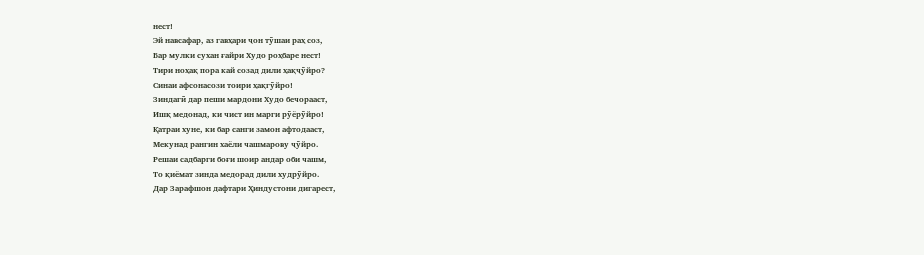нест!
Эй навсафар, аз гавҳари ҷон тӯшаи раҳ соз,
Бар мулки сухан ғайри Худо роҳбаре нест!
Тири ноҳақ пора кай созад дили ҳақҷӯйро?
Синаи афсонасози тоири ҳақгӯйро!
Зиндагӣ дар пеши мардони Худо бечорааст,
Ишқ медонад, ки чист ин марги рӯёрӯйро!
Қатраи хуне, ки бар санги замон афтодааст,
Мекунад рангин хаёли чашмарову ҷӯйро.
Решаи садбарги боғи шоир андар оби чашм,
То қиёмат зинда медорад дили худрӯйро.
Дар Зарафшон дафтари Ҳиндустони дигарест,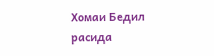Хомаи Бедил расида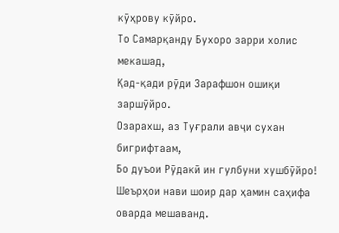кӯҳрову кӯйро.
То Самарқанду Бухоро зарри холис мекашад,
Қад-қади рӯди Зарафшон ошиқи заршӯйро.
Озарахш, аз Туғрали авҷи сухан бигрифтаам,
Бо дуъои Рӯдакӣ ин гулбуни хушбӯйро!
Шеърҳои нави шоир дар ҳамин саҳифа оварда мешаванд.